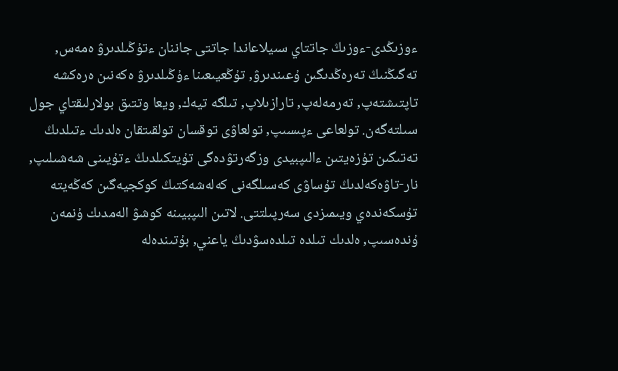ءوزىڭدى-ءوزىڭ جاتتاي سىيلاعاندا جاتتى جاننان ءتۇڭىلدىرۋ ەمەس, تەگىڭنىڭ تەرەڭدىگىن ۇعىندىرۋ, تۇڭعيىعىنا ءۇڭىلدىرۋ ەكەنىن ەرەكشە تاپتىشتەپ, تەرمەلەپ, تارازىلاپ, تىلگە تيەك, ويعا وتتىق بولارلىقتاي جول سىلتەگەن. تولعاعى ءپىسىپ, تولعاۋى توقسان تولقىتقان ەلدىك ءتىلدىڭ تەتىگىن تۇزەيتىن ءالىپبيدى وزگەرتۋدەگى تۇيتكىلدىڭ ءتۇيىنى شەشىلىپ, نار-تاۋەكەلدىڭ تۇساۋى كەسىلگەنى كەلەشەكتىڭ كوكجيەگىن كەڭەيتە تۇسكەندەي ويىمىزدى سەرپىلتتى. لاتىن الىپبيىنە كوشۋ الەمدىك ۇنمەن ۇندەسىپ, ەلدىك تىلدە تىلدەسۋدىڭ ياعني, بۇتىندەلە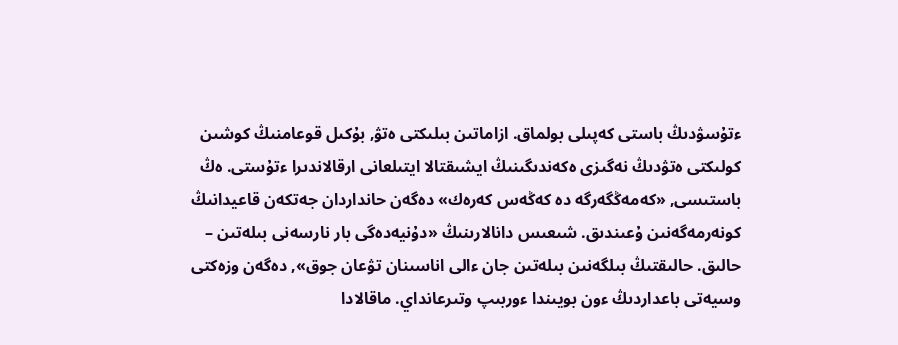ءتۇسۋدىڭ باستى كەپىلى بولماق. ازاماتىن بىلىكتى ەتۋ, بۇكىل قوعامنىڭ كوشىن كولىكتى ەتۋدىڭ نەگىزى ەكەندىگىنىڭ ايشىقتالا ايتىلعانى ارقالاندىرا ءتۇستى. ەڭ باستىسى, «كەمەڭگەرگە دە كەڭەس كەرەك» دەگەن حانداردان جەتكەن قاعيدانىڭ كونەرمەگەنىن ۇعىندىق. شىعىس دانالارىنىڭ «دۇنيەدەگى بار نارسەنى بىلەتىن – حالىق. حالىقتىڭ بىلگەنىن بىلەتىن جان ءالى اناسىنان تۋعان جوق», دەگەن وزەكتى وسيەتى باعداردىڭ ءون بويىندا ءوربىپ وتىرعانداي. ماقالادا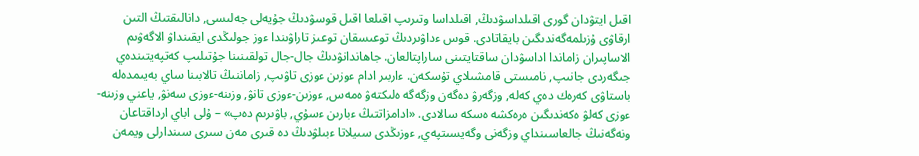اقىل ايتۋدان گورى اقىلداسۋدىڭ, اقىلداسا وتىرىپ اقىلعا اقىل قوسۋدىڭ جۇيەلى جەلىسى, دانالىقتىڭ التىن ارقاۋى ۇزىلمەگەندىگىن بايقاتادى. قوس ءداۋىردىڭ توعىسقان توعىز تاراۋىندا ءوز جولىڭدى ايقىنداۋ الاگەۋىم الاساپىران زاماندا اداسۋدان ساقتايتىنى ساراپتالعان. جاھاندانۋدىڭ جال-جال تولقىنىنا جۇتىلىپ كەتپەيتىندەي جىگەردى جانىپ, نامىستى قامشىلاي تۇسكەن. ءاربىر ادام ءوزىن ءوزى تاۋىپ, زاماننىڭ تالابىنا ساي بەيىمدەلە باستاۋى كەرەك دەي كەلە, وزگەرۋ دەگەن وزگەگە ەلىكتەۋ ەمەس, ءوزىن-ءوزى تانۋ, وزىنە-ءوزى سەنۋ, ياعني وزىنە-ءوزى كەلۋ ەكەندىگىن ەرەكشە ەسكە سالادى. «ادامزاتتىڭ ءبارىن ءسۇي, باۋىرىم دەپ» – ۇلى اباي ارداقتاعان ونەگەنىڭ جالعاسىنداي وزگەنى وگەيسىتپەي, ءوزىڭدى سىيلاتا ءبىلۋدىڭ دە قىرى مەن سىرى سىندارلى ويمەن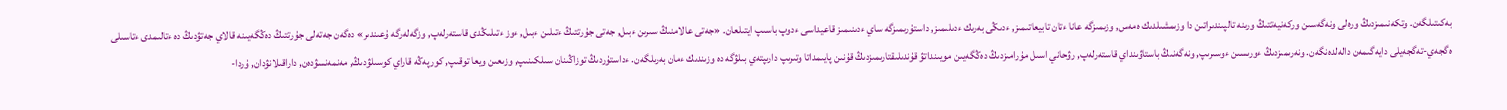بەكىتىلگەن. وتكەنىمىزدىڭ ورەلى ونەگەسىن وركەنيەتتىڭ ورىنە تالپىندىراتىن دا وزىمشىلدىك ەمەس, وزىمىزگە عانا ءتان تابيعاتىمىز, ءدىڭى بەرىك ءدىلىمىز, داستۇرىمىزگە ساي ءدىنىمىز قاعيداسى ءدوپ باسىپ ايتىلعان. «جەتى عالامنىڭ سىرىن ءبىل, جەتى جۇرتتىڭ ءتىلىن ءبىل, ءوز ءتىلىڭدى قاستەرلەپ, وزگەلەرگە ۇعىندىر» دەگەن جەتەلى جۇرتتىڭ دەڭگەيىنە قالاي جەتۋدىڭ دە ءتالىمدى ءتاسىلى ەگجەي-تەگجەيلى دايەگىمەن دالەلدەنگەن. ونەرىمىزدىڭ ءورىسىن ءوسىرىپ, ونەگەنىڭ باستاۋىنداي قاستەرلەپ, رۋحاني اسىل مۇرامىزدىڭ دەڭگەيىن مويىنداتۋ قۇندىلىقتارىمىزدىڭ قۇنىن پايىمداتا وتىرىپ دارىپتەي بىلۋگە دە وزىندىك ءمان بەرىلگەن. ءداستۇردىڭ توزاڭىنان سىلكىنىپ, وزىعىن ويعا توقىپ, كورپەڭە قاراي كوسىلۋدىڭ, مەنمەنسۋدەن, داراقىلانۋدان, ۇردا-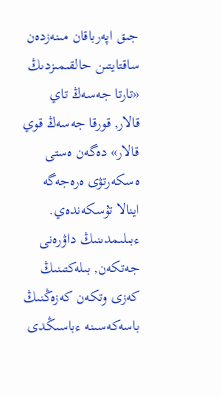جىق اپەرباقان مىنەزدەن ساقتايتىن حالقىمىزدىڭ «تارتا جەسەڭ تاي قالار, قورقا جەسەڭ قوي قالار» دەگەن ەستى ەسكەرتۋى ەرەجەگە اينالا تۇسكەندەي. ءبىلىمدىنىڭ داۋرەنى جەتكەن, بىلەكتىنىڭ كەزى وتكەن كەزەڭنىڭ باسەكەسىنە ءباسىڭدى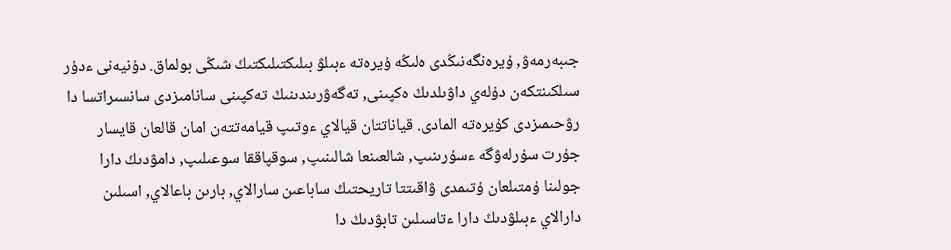جىبەرمەۋ, ۇيرەنگەنىڭدى ەلىڭە ۇيرەتە ءبىلۋ بىلىكتىلىكتىڭ شىڭى بولماق. دۇنيەنى ءدۇر سىلكىنتكەن دۇلەي داۋىلدىڭ ەكپىنى, تەگەۋرىندىنىڭ تەكپىنى سانامىزدى سانسىراتسا دا رۋحىمىزدى كۇيرەتە المادى. قياناتتان قيالاي ءوتىپ قيامەتتەن امان قالعان قايسار جۇرت سۇرلەۋگە ءسۇرىنىپ, شالعىنعا شالىنىپ, سوقپاققا سوعىلىپ, دامۋدىڭ دارا جولىنا ۇمتىلعان ۇتىمدى ۋاقىتتا تاريحتىڭ ساباعىن سارالاي, بارىن باعالاي, اسىلىن دارالاي ءبىلۋدىڭ دارا ءتاسىلىن تابۋدىڭ دا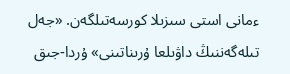ءمانى استى سىزىلا كورسەتىلگەن. «جەل تىلەگەننىڭ داۋىلعا ۇرىناتىنى» ۇردا-جىق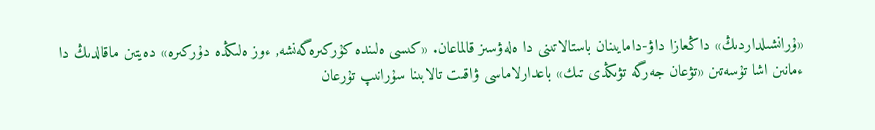«ۇرانشىلداردىڭ» داڭعازا داۋ-دامايىنان باستالاتىنى دا ەلەۋسىز قالماعان. «كىسى ەلىندە كۇركىرەگەنشە, ءوز ەلىڭدە دۇركىرە» دەيتىن ماقالدىڭ دا ءمانىن اشا تۇسەتىن «تۋعان جەرگە تۋىڭدى تىك» باعدارلاماسى ۋاقىت تالابىنا سۇرانىپ تۇرعان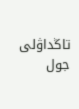تاڭداۋلى جول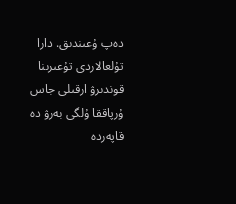دەپ ۇعىندىق. دارا تۇلعالاردى تۇعىرىنا قوندىرۋ ارقىلى جاس ۇرپاققا ۇلگى بەرۋ دە قاپەردە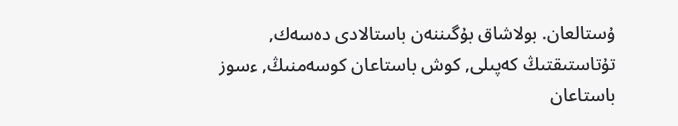ۇستالعان. بولاشاق بۇگىننەن باستالادى دەسەك, تۇتاستىقتىڭ كەپىلى, كوش باستاعان كوسەمنىڭ, ءسوز باستاعان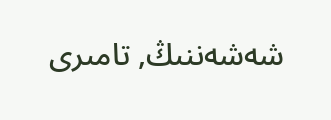شەشەننىڭ, تامىرى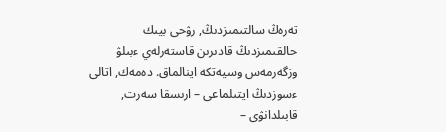تەرەڭ سالتىمىزدىڭ, رۋحى بيىك حالقىمىزدىڭ قادىرىن قاستەرلەي ءبىلۋ وزگەرمەس وسيەتكە اينالماق. دەمەك, اتالى ءسوزدىڭ ايتىلماعى – ارىسقا سەرت, قابىلدانۋى –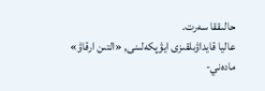حالىققا سەرت.
عاليا قايداۋىلقىزى ايۋپكەلىنى, «التىن ارقاۋ» مادەني-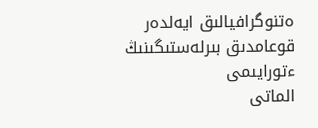ەتنوگرافيالىق ايەلدەر قوعامدىق بىرلەستىگىنىڭ ءتورايىمى
الماتى